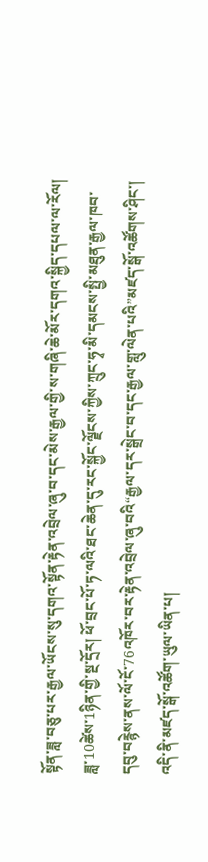སྟོན་ཟླ་བཅུ་པར་རྒྱལ་ཡོངས་སུ་དགའ་སྟོན་རྟེན་འབྲེལ་ཞུ་བ་དང་མེས་རྒྱལ་གྱི་ས་གཞི་ཆེ་མོར་དགའ་སྐྱིད་དཔལ་ལ་རོལ། ཟླ་10ཚེས་1ཉིན་གྱི་སྔ་དྲོར། ཕོ་བྲང་པོ་ཏ་ལའི་ཐང་ཆེན་དུ་རང་སྐྱོང་ལྗོངས་ཀྱིས་ཀྲུང་ཧྭ་མི་དམངས་སྤྱི་མཐུན་རྒྱལ་ཁབ་དབུ་བརྙེས་ནས་ལོ་ངོ་76འཁོར་བར་རྟེན་འབྲེལ་ཞུ་བའི“རྒྱལ་དར་སྒྲེང་བ་དང་རྒྱལ་གླུ་ལེན་པའི”མཛད་སྒོ་འཚོགས་ཤིང་། འདི་ནི་མཛད་སྒོ་འཚོག་ཡུལ་ཡིན་པ།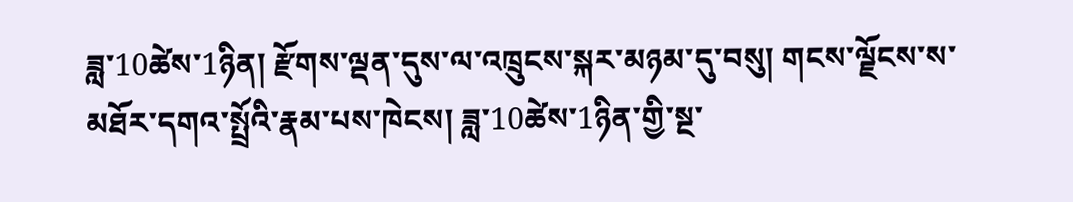ཟླ་10ཚེས་1ཉིན། རྫོགས་ལྡན་དུས་ལ་འཁྲུངས་སྐར་མཉམ་དུ་བསུ། གངས་ལྗོངས་ས་མཐོར་དགའ་སྤྲོའི་རྣམ་པས་ཁེངས། ཟླ་10ཚེས་1ཉིན་གྱི་སྔ་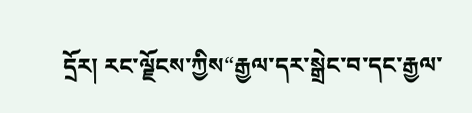དྲོར། རང་ལྗོངས་ཀྱིས“རྒྱལ་དར་སྒྲེང་བ་དང་རྒྱལ་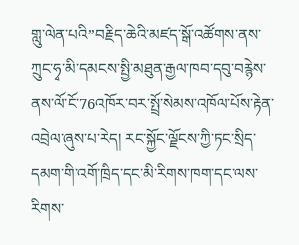གླུ་ལེན་པའི”བརྗིད་ཆེའི་མཛད་སྒོ་འཚོགས་ནས་ཀྲུང་ཧྭ་མི་དམངས་སྤྱི་མཐུན་རྒྱལ་ཁབ་དབུ་བརྙེས་ནས་ལོ་ངོ་76འཁོར་བར་སྤྲོ་སེམས་འཁོལ་པོས་རྟེན་འབྲེལ་ཞུས་པ་རེད། རང་སྐྱོང་ལྗོངས་ཀྱི་ཏང་སྲིད་དམག་གི་འགོ་ཁྲིད་དང་མི་རིགས་ཁག་དང་ལས་རིགས་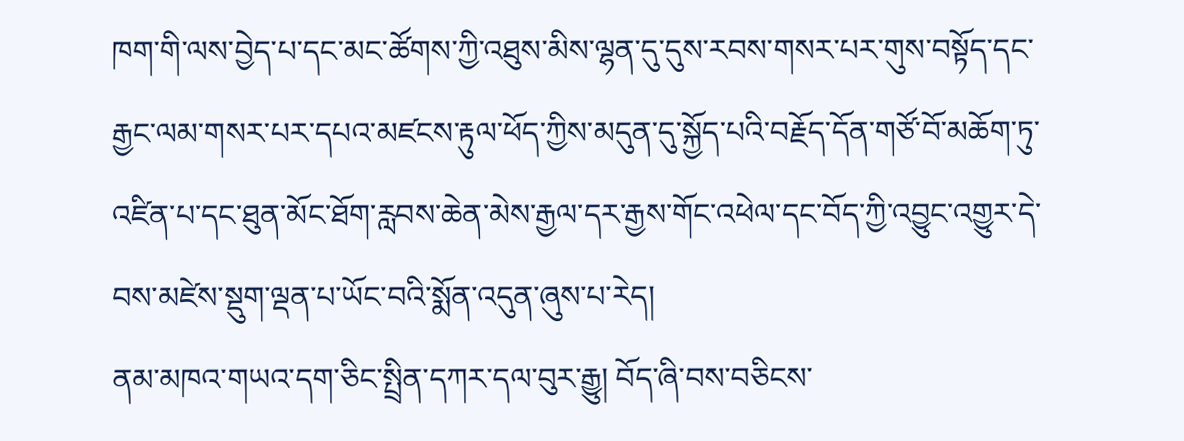ཁག་གི་ལས་བྱེད་པ་དང་མང་ཚོགས་ཀྱི་འཐུས་མིས་ལྷན་དུ་དུས་རབས་གསར་པར་གུས་བསྟོད་དང་རྒྱང་ལམ་གསར་པར་དཔའ་མཛངས་རྟུལ་ཕོད་ཀྱིས་མདུན་དུ་སྐྱོད་པའི་བརྗོད་དོན་གཙོ་བོ་མཆོག་ཏུ་འཛིན་པ་དང་ཐུན་མོང་ཐོག་རླབས་ཆེན་མེས་རྒྱལ་དར་རྒྱས་གོང་འཕེལ་དང་བོད་ཀྱི་འབྱུང་འགྱུར་དེ་བས་མཛེས་སྡུག་ལྡན་པ་ཡོང་བའི་སྨོན་འདུན་ཞུས་པ་རེད།
ནམ་མཁའ་གཡའ་དག་ཅིང་སྤྲིན་དཀར་དལ་བུར་རྒྱུ། བོད་ཞི་བས་བཅིངས་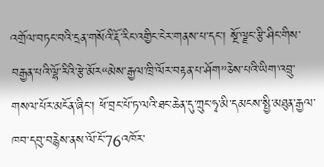འགྲོལ་བཏང་བའི་དྲན་གསོའི་རྡོ་རིང་འགྱིང་ངེར་གནས་པ་དང་། སྔོ་ལྗང་རྩི་ཤིང་གིས་བརྒྱན་པའི་ལྷོ་རིའི་རྩེ་མོར“མེས་རྒྱལ་ཁྲི་ལོར་བརྟན་པ་ཤོག”ཅེས་པའི་ཡིག་འབྲུ་གསལ་པོར་མངོན་ཞིང་། ཕོ་བྲང་པོ་ཏ་ལའི་ཐང་ཆེན་དུ་ཀྲུང་ཧྭ་མི་དམངས་སྤྱི་མཐུན་རྒྱལ་ཁབ་དབུ་བརྙེས་ནས་ལོ་ངོ་76འཁོར་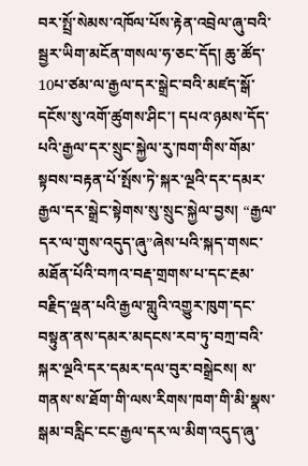བར་སྤྲོ་སེམས་འཁོལ་པོས་རྟེན་འབྲེལ་ཞུ་བའི་སྦྱར་ཡིག་མངོན་གསལ་ཧ་ཅང་དོད། ཆུ་ཚོད་10པ་ཙམ་ལ་རྒྱལ་དར་སྒྲེང་བའི་མཛད་སྒོ་དངོས་སུ་འགོ་ཚུགས་ཤིང་། དཔའ་ཉམས་དོད་པའི་རྒྱལ་དར་སྲུང་སྐྱེལ་རུ་ཁག་གིས་གོམ་སྟབས་བརྟན་པོ་སྤོས་ཏེ་སྐར་ལྔའི་དར་དམར་རྒྱལ་དར་སྒྲེང་སྟེགས་སུ་སྲུང་སྐྱེལ་བྱས། “རྒྱལ་དར་ལ་གུས་འདུད་ཞུ”ཞེས་པའི་སྐད་གསང་མཐོན་པོའི་བཀའ་བརྡ་གྲགས་པ་དང་རྔམ་བརྗིད་ལྡན་པའི་རྒྱལ་གླུའི་འགྱུར་ཁུག་དང་བསྟུན་ནས་དམར་མདངས་རབ་ཏུ་བཀྲ་བའི་སྐར་ལྔའི་དར་དམར་དལ་བུར་བསྒྲེངས། ས་གནས་ས་ཐོག་གི་ལས་རིགས་ཁག་གི་མི་སྣས་སྒམ་བརླིང་ངང་རྒྱལ་དར་ལ་མིག་འདུད་ཞུ་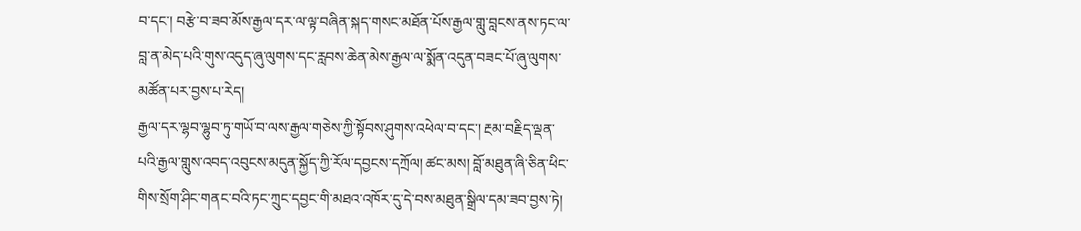བ་དང་། བརྩེ་བ་ཟབ་མོས་རྒྱལ་དར་ལ་ལྟ་བཞིན་སྐད་གསང་མཐོན་པོས་རྒྱལ་གླུ་བླངས་ནས་ཏང་ལ་བླ་ན་མེད་པའི་གུས་འདུད་ཞུ་ལུགས་དང་རླབས་ཆེན་མེས་རྒྱལ་ལ་སྨོན་འདུན་བཟང་པོ་ཞུ་ལུགས་མཚོན་པར་བྱས་པ་རེད།
རྒྱལ་དར་ལྷབ་ལྷུབ་ཏུ་གཡོ་བ་ལས་རྒྱལ་གཅེས་ཀྱི་སྟོབས་ཤུགས་འཕེལ་བ་དང་། རྔམ་བརྗིད་ལྡན་པའི་རྒྱལ་གླུས་འབད་འབུངས་མདུན་སྐྱོད་ཀྱི་རོལ་དབྱངས་དཀྲོལ། ཚང་མས། བློ་མཐུན་ཞི་ཅིན་ཕིང་གིས་སྲོག་ཤིང་གནང་བའི་ཏང་ཀྲུང་དབྱང་གི་མཐའ་འཁོར་དུ་དེ་བས་མཐུན་སྒྲིལ་དམ་ཟབ་བྱས་ཏེ།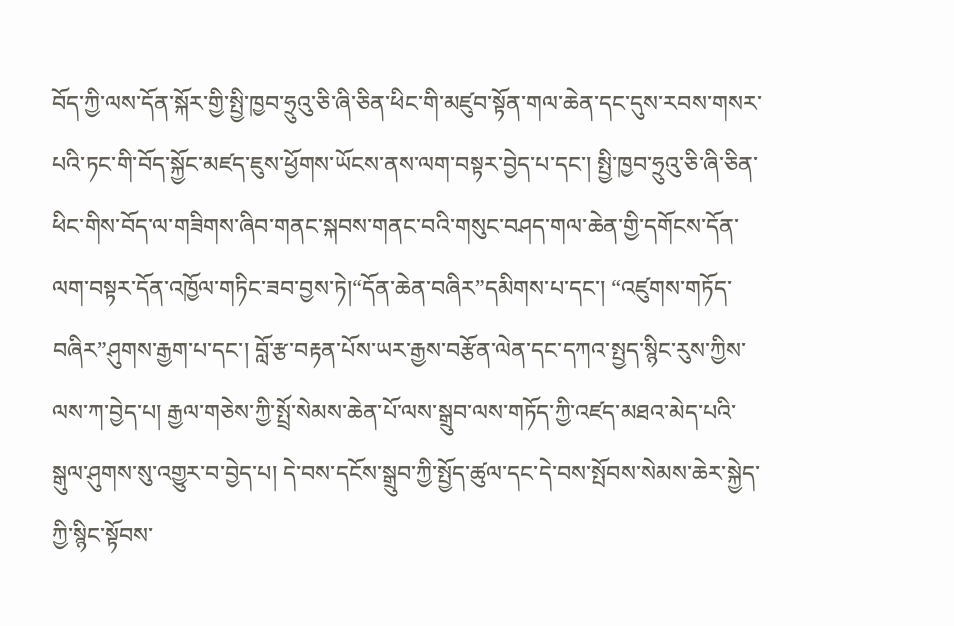བོད་ཀྱི་ལས་དོན་སྐོར་གྱི་སྤྱི་ཁྱབ་ཧྲུའུ་ཅི་ཞི་ཅིན་ཕིང་གི་མཛུབ་སྟོན་གལ་ཆེན་དང་དུས་རབས་གསར་པའི་ཏང་གི་བོད་སྐྱོང་མཛད་ཇུས་ཕྱོགས་ཡོངས་ནས་ལག་བསྟར་བྱེད་པ་དང་། སྤྱི་ཁྱབ་ཧྲུའུ་ཅི་ཞི་ཅིན་ཕིང་གིས་བོད་ལ་གཟིགས་ཞིབ་གནང་སྐབས་གནང་བའི་གསུང་བཤད་གལ་ཆེན་གྱི་དགོངས་དོན་ལག་བསྟར་དོན་འཁྱོལ་གཏིང་ཟབ་བྱས་ཏེ།“དོན་ཆེན་བཞིར”དམིགས་པ་དང་། “འཛུགས་གཏོད་བཞིར”ཤུགས་རྒྱག་པ་དང་། བློ་རྩ་བརྟན་པོས་ཡར་རྒྱས་བརྩོན་ལེན་དང་དཀའ་སྤྱད་སྙིང་རུས་ཀྱིས་ལས་ཀ་བྱེད་པ། རྒྱལ་གཅེས་ཀྱི་སྤྲོ་སེམས་ཆེན་པོ་ལས་སྒྲུབ་ལས་གཏོད་ཀྱི་འཛད་མཐའ་མེད་པའི་སྒུལ་ཤུགས་སུ་འགྱུར་བ་བྱེད་པ། དེ་བས་དངོས་སྒྲུབ་ཀྱི་སྤྱོད་ཚུལ་དང་དེ་བས་སྤོབས་སེམས་ཆེར་སྐྱེད་ཀྱི་སྙིང་སྟོབས་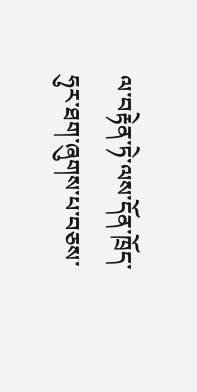ལ་བརྟེན་ཏེ་ལས་དོན་ཁྲོད་ཧུར་ཐག་ཞུགས་པ་བཅས་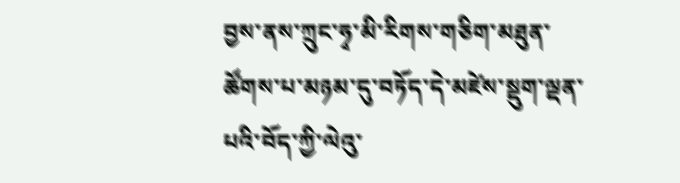བྱས་ནས་ཀྲུང་ཧྭ་མི་རིགས་གཅིག་མཐུན་ཚོགས་པ་མཉམ་དུ་བཏོད་དེ་མཛེས་སྡུག་ལྡན་པའི་བོད་ཀྱི་ལེའུ་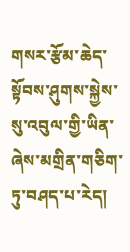གསར་རྩོམ་ཆེད་སྟོབས་ཤུགས་སྐྱེས་སུ་འབུལ་གྱི་ཡིན་ཞེས་མགྲིན་གཅིག་ཏུ་བཤད་པ་རེད།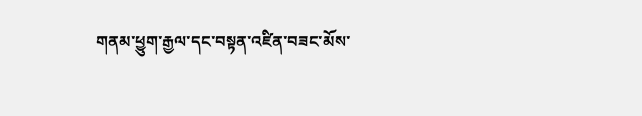གནམ་ཕྱུག་རྒྱལ་དང་བསྟན་འཛིན་བཟང་མོས་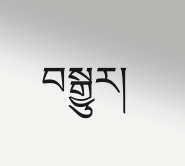བསྒྱུར།